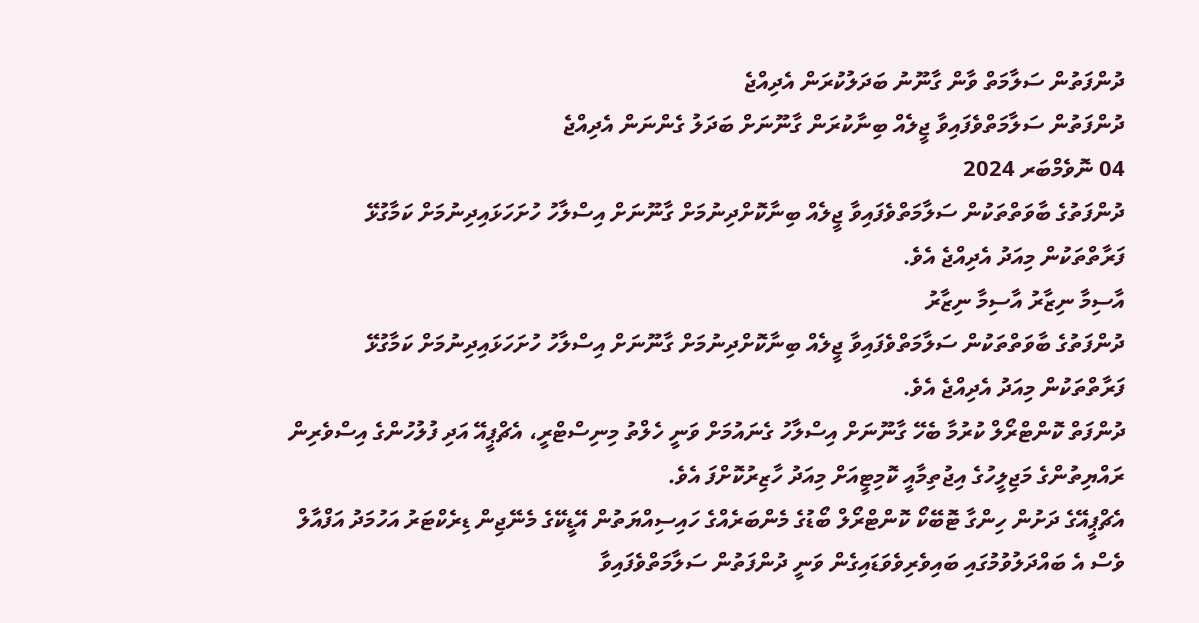ދުންފަތުން ސަލާމަތް ވާން ގާނޫނު ބަދަލުކުރަން އެދިއްޖެ
ދުންފަތުން ސަލާމަތްވެފައިވާ ޖީލެއް ބިނާކުރަން ގާނޫނަށް ބަދަލު ގެންނަން އެދިއްޖެ
04 ނޮވެމްބަރ 2024
ދުންފަތުގެ ބާވަތްތަކުން ސަލާމަތްވެފައިވާ ޖީލެއް ބިނާކޮށްދިނުމަށް ގާނޫނަށް އިސްލާހު ހުށަހަޅައިދިނުމަށް ކަމާގުޅޭ ފަރާތްތަކުން މިއަދު އެދިއްޖެ އެވެ.
އާސިމާ ނިޒާރު އާސިމާ ނިޒާރު
ދުންފަތުގެ ބާވަތްތަކުން ސަލާމަތްވެފައިވާ ޖީލެއް ބިނާކޮށްދިނުމަށް ގާނޫނަށް އިސްލާހު ހުށަހަޅައިދިނުމަށް ކަމާގުޅޭ ފަރާތްތަކުން މިއަދު އެދިއްޖެ އެވެ.
ދުންފަތް ކޮންޓްރޯލް ކުރުމާ ބެހޭ ގާނޫނަށް އިސްލާހު ގެނައުމަށް ވަނީ ހެލްތު މިނިސްޓްރީ، އެޗްޕީއޭ އަދި ފުލުހުންގެ އިސްވެރިން ރައްޔިތުންގެ މަޖިލީހުގެ އިޖުތިމާއީ ކޮމިޓީއަށް މިއަދު ހާޒިރުކޮށްފަ އެވެ.
އެޗްޕީއޭގެ ދަށުން ހިންގާ ޓޮބޭކޯ ކޮންޓްރޯލް ބޯޑުގެ މެންބަރެއްގެ ހައިސިއްޔަތުން އޭޑީކޭގެ މެނޭޖިން ޑިރެކްޓަރު އަހުމަދު އަފްއާލް ވެސް އެ ބައްދަލުވުމުގައި ބައިވެރިވެވަޑައިގެން ވަނީ ދުންފަތުން ސަލާމަތްވެފައިވާ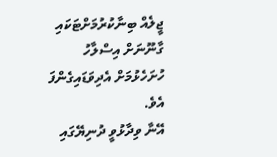ޖީލެއް ބިނާކުރުމަށްޓަކައި ގާނޫނަށް އިސްލާހު ހުށަހެޅުމަށް އެދިވަޑައިގެންފަ އެވެ.
އޭނާ ވިދާޅުވީ ދުނިޔޭގައި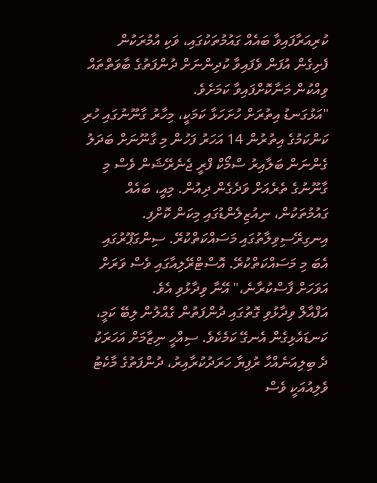ކުރިއަރާފައިވާ ބައެއް ގައުމުތަކުގައި، ވަކި އުމުރަކުން ފެށިގެން އުފަން ވެފައިވާ ކުދިންނަށް ދުންފަތުގެ ބާވަތްތައް ވިއްކުން މަނާކޮށްފައިވާ ކަމަށެވެ.
"އަޅުގަނޑު އިތުރަށް ހުށަހަޅާ ކަމަކީ، މިހާރު ގާނޫނުގައި ހުރި ކަންކަމުގެ އިތުރުން 14 އަހަރު ފަހުން މި ގާނޫނަށް ބަދަލު ގެންނަން ބަލާއިރު ސްމޯކް ފްރީ ޖެނެރޭޝަން ވެސް މި ގާނޫނުގެ ތެރެއަށް ވަދެގެން ދިއުން. މިއީ، ބައެއް ގައުމުތަކުން، ނިއުޒިލެންޑުގައި މިކަން ކޮށްފި. އިނގިރޭސިވިލާތުގައި މަސައްކަތްކުރޭ. ސިންގަޕޫރުގައި އެބަ މި މަސައްކަތްކުރޭ. އޮސްޓްރޭލިއާގައި ވެސް ވަރަށް އަވަހަށް ފާސްކުރާނެ،" އޭނާ ވިދާޅުވި އެވެ.
އަފްއާލް ވިދާޅުވި ގޮތުގައި ދުންފަތުން ގެއްލުން ލިބޭ ކަމީ، ކަނޑައެޅިގެން އެނގޭ ކަމެކެވެ. ސިއްހީ ނިޒާމަށް އަހަރަކު ދެ ބިލިއަނެއްހާ ރުފިޔާ ހަރަދުކުރާއިރު، ދުންފަތުގެ މާކެޓު ވެލިއުއަކީ ވެސް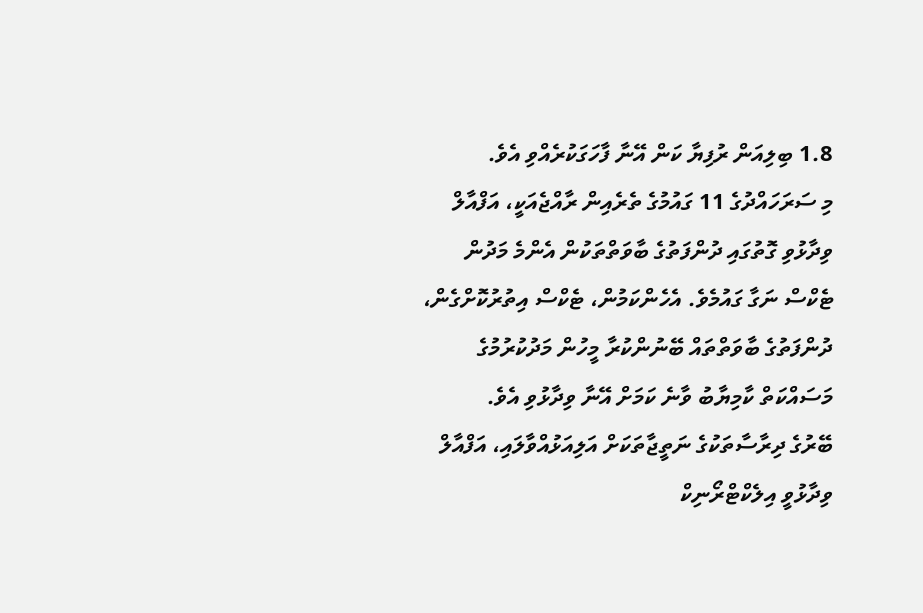1.8 ބިލިއަން ރުފިޔާ ކަން އޭނާ ފާހަގަކުރެއްވި އެވެ.
މި ސަރަހައްދުގެ 11 ގައުމުގެ ތެރެއިން ރާއްޖެއަކީ، އަފްއާލް ވިދާޅުވި ގޮތުގައި ދުންފަތުގެ ބާވަތްތަކުން އެންމެ މަދުން ޓެކްސް ނަގާ ގައުމެވެ. އެހެންކަމުން، ޓެކްސް އިތުރުކޮށްގެން، ދުންފަތުގެ ބާވަތްތައް ބޭނުންކުރާ މީހުން މަދުކުރުމުގެ މަސައްކަތް ކާމިޔާބު ވާނެ ކަމަށް އޭނާ ވިދާޅުވި އެވެ.
ބޭރުގެ ދިރާސާތަކުގެ ނަތީޖާތަކަށް އަލިއަޅުއްވާލައި، އަފްއާލް ވިދާޅުވީ އިލެކްޓްރޯނިކް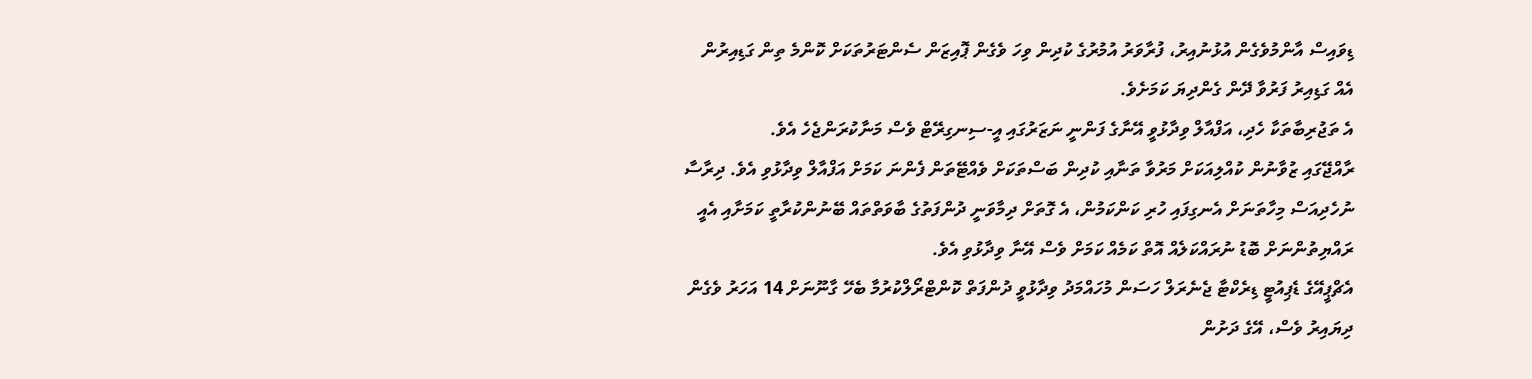ޑިވައިސް އާންމުވެގެން އުޅުނުއިރު، ފުރާވަރު އުމުރުގެ ކުދިން ވިހަ ވެގެން ޕޮއިޒަން ސެންޓަރުތަކަށް ކޮންމެ ތިން ގަޑިއިރުން އެއް ގަޑިއިރު ފަރުވާ ދޭން ގެންދިޔަ ކަމަށެވެ.
އެ ތަޖުރިބާތަކާ ހެދި، އަފްއާލް ވިދާޅުވީ އޭނާގެ ފަންނީ ނަޒަރުގައި އީ-ސިނގިރޭޓް ވެސް މަނާކުރަންޖެހެ އެވެ.
ރާއްޖޭގައި ޒުވާނުން ކުއްލިއަކަށް މަރުވާ ތަނާއި ކުދިން ބަސްތަކަށް ވެއްޓޭތަން ފެންނަ ކަމަށް އަފްއާލް ވިދާޅުވި އެވެ. ދިރާސާ ނުހެދިއަސް މިހާތަނަށް އެނގިފައި ހުރި ކަންކަމުން، އެ ގޮތަށް ދިމާވަނީ ދުންފަތުގެ ބާވަތްތައް ބޭނުންކުރާތީ ކަމަށާއި އެއީ ރައްޔިތުންނަށް ބޮޑު ނުރައްކަލެއް އޮތް ކަމެއް ކަމަށް ވެސް އޭނާ ވިދާޅުވި އެވެ.
އެޗްޕީއޭގެ ޑެޕިއުޓީ ޑިރެކްޓާ ޖެނެރަލް ހަސަން މުހައްމަދު ވިދާޅުވީ ދުންފަތް ކޮންޓްރޯލްކުރުމާ ބެހޭ ގާނޫނަށް 14 އަހަރު ވެގެން ދިޔައިރު ވެސް، އޭގެ ދަށުން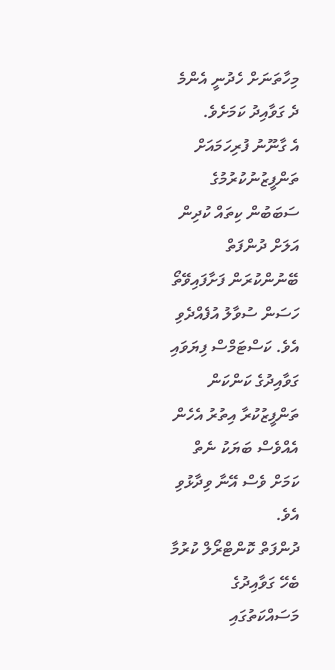މިހާތަނަށް ހެދުނީ އެންމެ ދެ ގަވާއިދު ކަމަށެވެ.
އެ ގާނޫނު ފުރިހަމައަށް ތަންފީޒުނުކުރުމުގެ ސަބަބުން ކިތައް ކުދިން އަލަށް ދުންފަތް ބޭނުންކުރަން ފަށާފައިވޭތޯ ހަސަން ސުވާލު އުފެއްދެވި އެވެ. ކަސްޓަމްސް ފިޔަވައި ގަވާއިދުގެ ކަންކަން ތަންފީޒުކުރާ އިތުރު އެހެން އެއްވެސް ބަޔަކު ނެތް ކަމަށް ވެސް އޭނާ ވިދާޅުވި އެވެ.
ދުންފަތް ކޮންޓްރޯލް ކުރުމާ ބެހޭ ގަވާއިދުގެ މަސައްކަތުގައި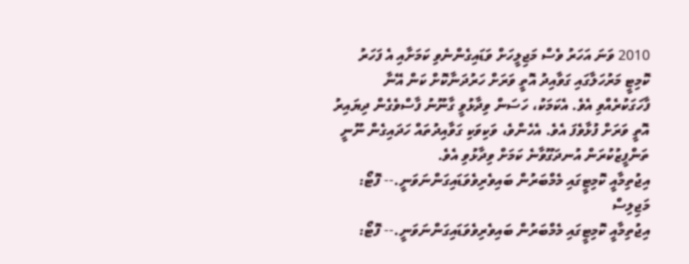2010 ވަނަ އަހަރު ވެސް މަޖިލީހަށް ވަޑައިގެންނެވި ކަމަށާއި އެ ފަހަރު ކޮމިޓީ މަރުހަލާގައި ގަވާއިދު އޮތީ ވަރަށް ހަރުދަނާކޮށް ކަން އޭނާ ފާހަގަކުރެއްވި އެވެ. އެކަމަކު، ހަސަން ވިދާޅުވީ ގާނޫނު ފާސްވެގެން ދިޔައިރު އޮތީ ވަރަށް ފުޅާވެފަ އެވެ. އެހެންވެ، ވަކިވަކި ގަވާއިދުތައް ހަދައިގެން ނޫނީ ތަންފީޒުކުރަން އުނދަގޫވާނެ ކަމަށް ވިދާޅުވި އެވެ.
އިޖުތިމާއީ ކޮމިޓީގައި މެމްބަރުން ބައިވެރިވެވަޑައިގަންނަވަނީ.-- ފޮޓޯ: މަޖިލިސް
އިޖުތިމާއީ ކޮމިޓީގައި މެމްބަރުން ބައިވެރިވެވަޑައިގަންނަވަނީ.-- ފޮޓޯ: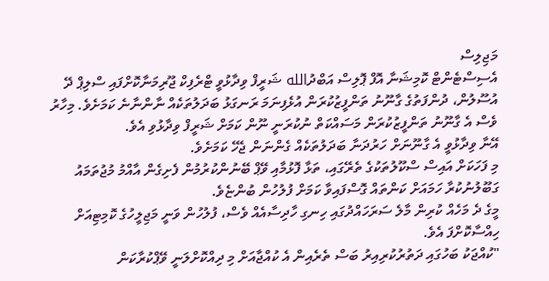މަޖިލިސް
އެސިސްޓެންޓް ކޮމިޝަނާ އޮފް ޕޮލިސް އަބްދުالله ޝަރީފް ވިދާޅުވީ ޓްރެފިކް ޖޫރިމަނާކޮށްފައި ސްލިޕް ދޭ އުސޫލުން، ދުންފަތުގެ ގާނޫނު ތަންފީޒުކުރަން އުޅެފިނަމަ ރަނގަޅު ބަދަލުތަކެއް ނާންނާނެ ކަމަށެވެ. މިހާރު ވެސް އެ ގާނޫނު ތަންފީޒުކުރަން މަސައްކަތް ނުކުރަނީ ނޫން ކަމަށް ޝަރީފް ވިދާޅުވި އެވެ.
އޭނާ ވިދާޅުވީ އެ ގާނޫނަށް ހަރުދަނާ ބަދަލުތަކެއް ގެންނަން ޖެހޭ ކަމަށެވެ.
މި ފަހަކަށް އައިސް ސްކޫލުތަކުގެ ތެރޭގައި، ތަޅާ ފޮޅުމާއި ވޭޕް ބޭނުންކުރުމުން ފެށިގެން އާއްމު މުޖުތަމައު ގަބޫލުނުކުރާ ހަމައަށް ކަންތައް ގޮސްފައިވާ ކަމަށް ފުލުހުން ބުންޏެވެ.
މީގެ ދެ މަހެއް ކުރިން މާލެ ސަރަހައްދުގައި ހިނގި ހާދިސާއެއް ވެސް، ފުލުހުން ވަނީ މަޖިލީހުގެ ކޮމިޓިއަށް ހިއްސާކޮށްފަ އެވެ.
"ކުއްޖަކު ބަހުގައި ދަތުރުކުރިއިރު ބަސް ތެރެއިން އެ ކުއްޖާއަށް މި ދިއްކޮށްލަނީ ވޭޕްކުރާކަން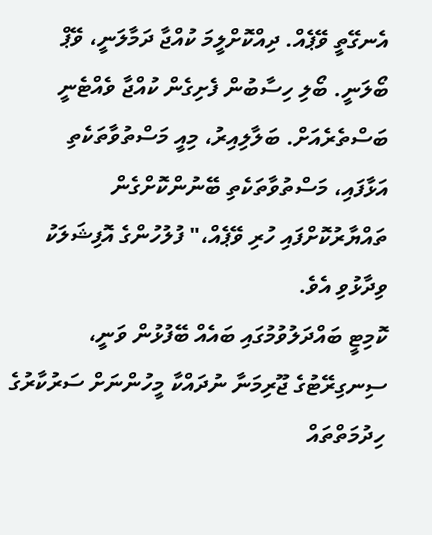އެނގޭތީ ވޭޕެއް. ދިއްކޮށްލީމަ ކުއްޖާ ދަމާލަނީ، ވޭޕް ބޯލަނީ. ބޯލި ހިސާބުން ފެށިގެން ކުއްޖާ ވެއްޓެނީ ބަސްތެރެއަށް. ބަލާލިއިރު، މިއީ މަސްތުވާތަކެތި އަޅާފައި، މަސްތުވާތަކެތި ބޭނުންކޮށްގެން ތައްޔާރުކޮށްފައި ހުރި ވޭޕެއް،" ފުލުހުންގެ އޮފިޝަލަކު ވިދާޅުވި އެވެ.
ކޮމިޓީ ބައްދަލުވުމުގައި ބައެއް ބޭފުޅުން ވަނީ، ސިނގިރޭޓުގެ ޖޫރިމަނާ ނުދައްކާ މީހުންނަށް ސަރުކާރުގެ ހިދުމަތްތައް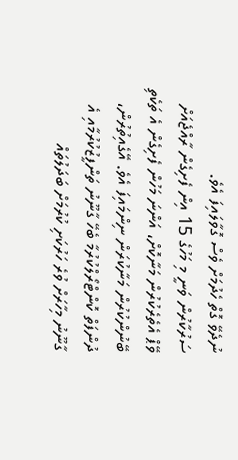ނުދެވޭ ގޮތް ހެދުމަށް ވެސް ގޮވާލައިފަ އެވެ.
ސަރުކާރުން ވަނީ މި މަހުގެ 15 އިން ފެށިގެން ރާއްޖެއަށް ވޭޕް އެތެރެކުރުން މަނާކޮށް، އަންނަ މަހުން ފެށިގެން އެ ތަކެތި ބޭނުންކުރުން މަނާކުރަން ނިންމައިފަ އެވެ. އޭގެއިތުރުން، ދުންފަތް ކޮންޓްރޯލްކުރުމާ ބެހޭ ގާނޫނު ތަންފީޒުކުރުމާއި އެ ގާނޫނު މިހާރަށް ވުރެ ހަރުކަށި ކުރުމަށް ބަދަލުތައް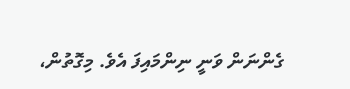ގެންނަން ވަނީ ނިންމައިފަ އެވެ. މިގޮތުން،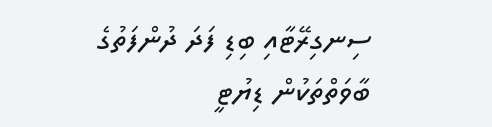ސިނގިރޭޓާއި ބިޑި ފަދަ ދުންފަތުގެ ބާވަތްތަކުން ޑިޔުޓީ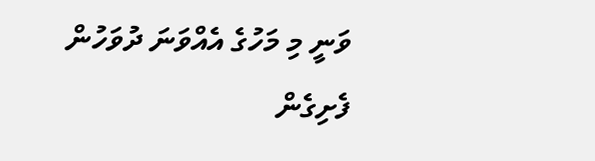ވަނީ މި މަހުގެ އެއްވަނަ ދުވަހުން ފެށިގެން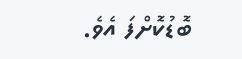ބޮޑުކޮށްފަ އެވެ.